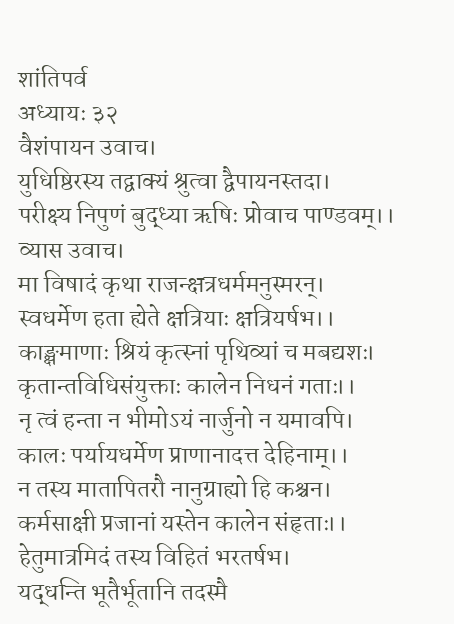शांतिपर्व
अध्यायः ३२
वैशंपायन उवाच।
युधिष्ठिरस्य तद्वाक्यं श्रुत्वा द्वैपायनस्तदा।
परीक्ष्य निपुणं बुद्ध्या ऋषिः प्रोवाच पाण्डवम्।।
व्यास उवाच।
मा विषादं कृथा राजन्क्षत्रधर्ममनुस्मरन्।
स्वधर्मेण हता ह्येते क्षत्रियाः क्षत्रियर्षभ।।
काङ्क्षमाणाः श्रियं कृत्स्नां पृथिव्यां च मबद्यशः।
कृतान्तविधिसंयुक्ताः कालेन निधनं गताः।।
नृ त्वं हन्ता न भीमोऽयं नार्जुनो न यमावपि।
कालः पर्यायधर्मेण प्राणानादत्त देहिनाम्।।
न तस्य मातापितरौ नानुग्राह्यो हि कश्चन।
कर्मसाक्षी प्रजानां यस्तेन कालेन संहृताः।।
हेतुमात्रमिदं तस्य विहितं भरतर्षभ।
यद्धन्ति भूतैर्भूतानि तदस्मै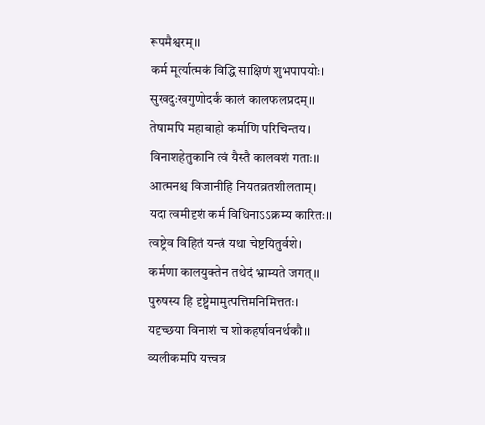रूपमैश्वरम्।।
कर्म मूर्त्यात्मकं विद्धि साक्षिणं शुभपापयोः।
सुखदुःखगुणोदर्कं कालं कालफलप्रदम्।।
तेषामपि महाबाहो कर्माणि परिचिन्तय।
विनाशहेतुकानि त्वं यैस्तै कालवशं गताः।।
आत्मनश्च विजानीहि नियतव्रतशीलताम्।
यदा त्वमीदृशं कर्म विधिनाऽऽक्रम्य कारितः।।
त्वष्ट्रेव विहितं यन्त्रं यथा चेष्टयितुर्वशे।
कर्मणा कालयुक्तेन तथेदं भ्राम्यते जगत्।।
पुरुषस्य हि दृष्ट्वेमामुत्पत्तिमनिमित्ततः।
यदृच्छया विनाशं च शोकहर्षावनर्थकौ।।
व्यलीकमपि यत्त्वत्र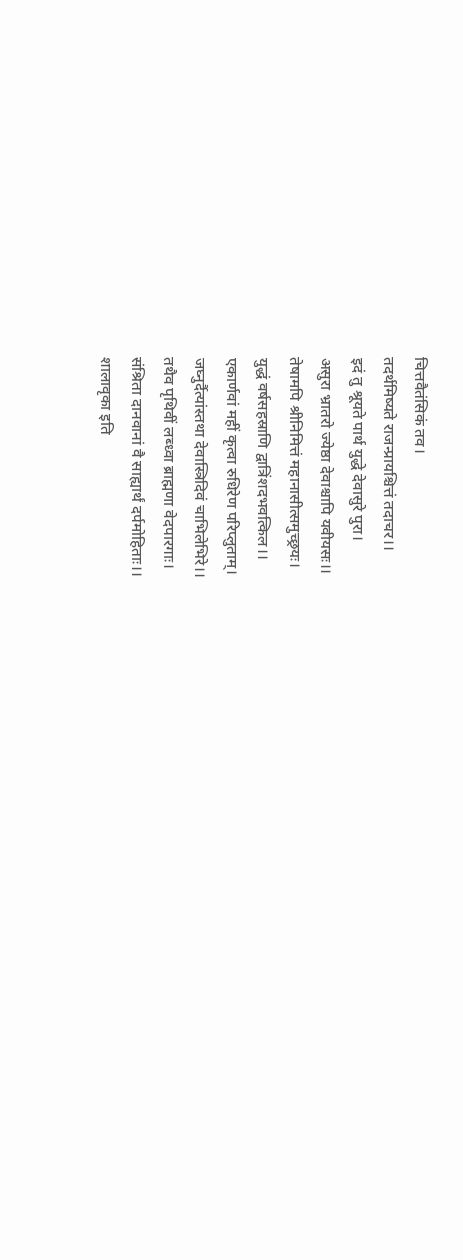चित्तवैतंसिकं तव।
तदर्थमिष्यते राजन्प्रायश्चित्तं तदाचर।।
इदं तु श्रूयते पार्थ युद्धे देवासुरे पुरा।
असुरा भ्रातरो ज्येष्ठा देवाश्चापि यवीयसः।।
तेषामपि श्रीनिमित्तं महानासीत्समुच्छ्रयः।
युद्धं वर्षसहस्राणि द्वात्रिंशदभवत्किल।।
एकार्णवां महीं कृत्वा रुधिरेण परिप्लुताम्।
जघ्नुर्दैत्यांस्तथा देवास्त्रिदिवं चाभिलेभिरे।।
तथैव पृथिवीं लब्ध्वा ब्राह्मणा वेदपारगाः।
संश्रिता दानवानां वै साह्यार्थं दर्पमोहिताः।।
शालावृका इति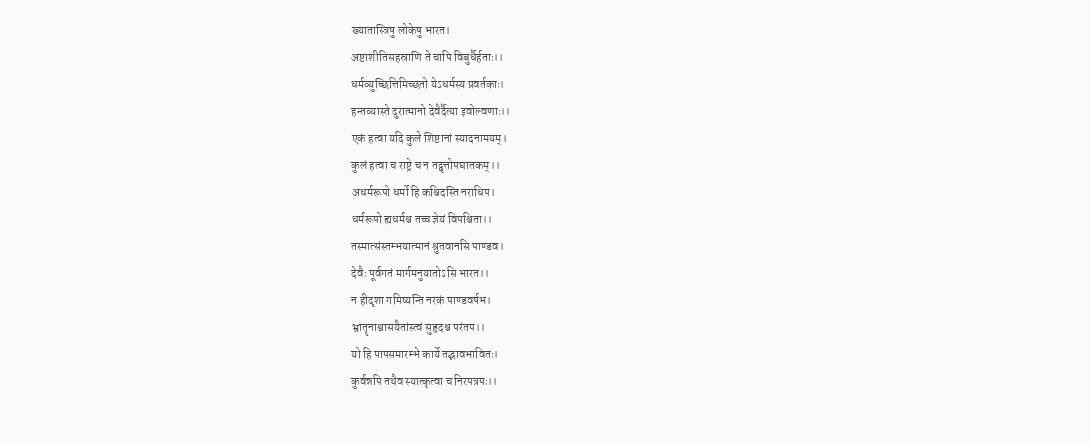ख्यातास्त्रिषु लोकेषु भारत।
अष्टाशीतिसहस्राणि ते चापि विबुर्धैर्हताः।।
धर्मव्युच्छित्तिमिच्छतो येऽधर्मस्य प्रवर्तकाः।
हन्तव्यास्ते दुरात्मानो देवैर्दैत्या इवोल्वणाः।।
एकं हत्वा यदि कुले शिष्टानां स्यादनामयम्।
कुलं हत्वा च राष्ट्रे च न तद्वृत्तोपघातकम्।।
अधर्मरूपो धर्मो हि कश्चिदस्ति नराधिप।
धर्मरूपो ह्यधर्मश्च तच्च ज्ञेयं विपश्चिता।।
तस्मात्संस्तम्भयात्मानं श्रुतवानसि पाण्डव।
देवैः पूर्वगतं मार्गमनुयातोऽसि भारत।।
न हीदृशा गमिष्यन्ति नरकं पाण्डवर्षभ।
भ्रातॄनाश्वासयैतांस्त्वं सुहृदश्च परंतप।।
यो हि पापसमारम्भे कार्ये तद्भावभावितः।
कुर्वन्नपि तथैव स्यात्कृत्वा च निरपत्रपः।।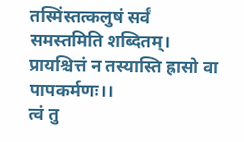तस्मिंस्तत्कलुषं सर्वं समस्तमिति शब्दितम्।
प्रायश्चित्तं न तस्यास्ति ह्रासो वा पापकर्मणः।।
त्वं तु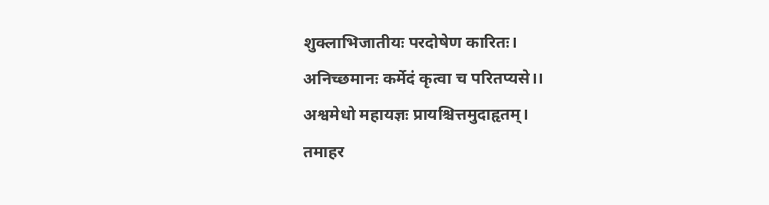शुक्लाभिजातीयः परदोषेण कारितः।
अनिच्छमानः कर्मेदं कृत्वा च परितप्यसे।।
अश्वमेधो महायज्ञः प्रायश्चित्तमुदाहृतम्।
तमाहर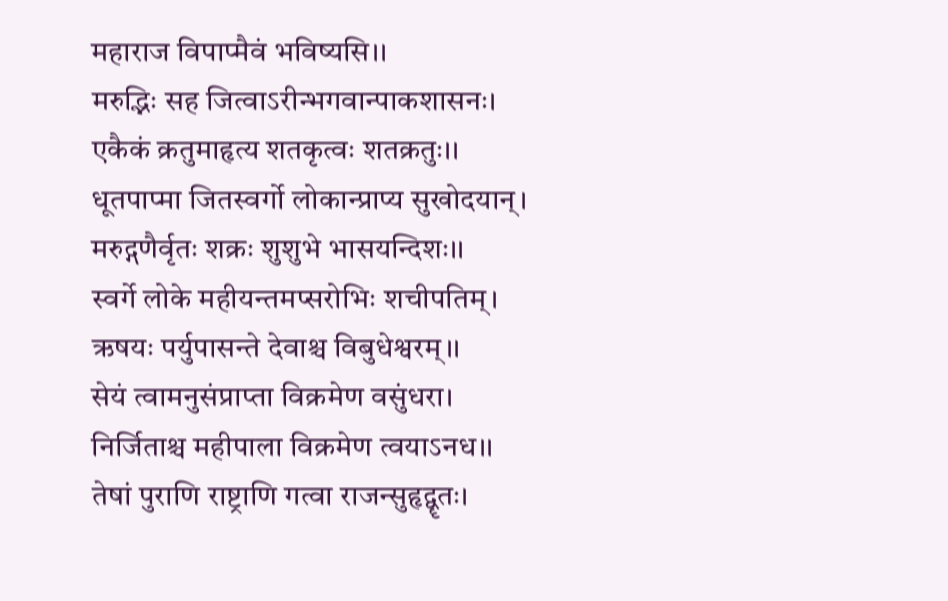महाराज विपाप्मैवं भविष्यसि।।
मरुद्भिः सह जित्वाऽरीन्भगवान्पाकशासनः।
एकैकं क्रतुमाहृत्य शतकृत्वः शतक्रतुः।।
धूतपाप्मा जितस्वर्गो लोकान्प्राप्य सुखोदयान्।
मरुद्गणैर्वृतः शक्रः शुशुभे भासयन्दिशः।।
स्वर्गे लोके महीयन्तमप्सरोभिः शचीपतिम्।
ऋषयः पर्युपासन्ते देवाश्च विबुधेश्वरम्।।
सेयं त्वामनुसंप्राप्ता विक्रमेण वसुंधरा।
निर्जिताश्च महीपाला विक्रमेण त्वयाऽनध।।
तेषां पुराणि राष्ट्राणि गत्वा राजन्सुहृद्वॄतः।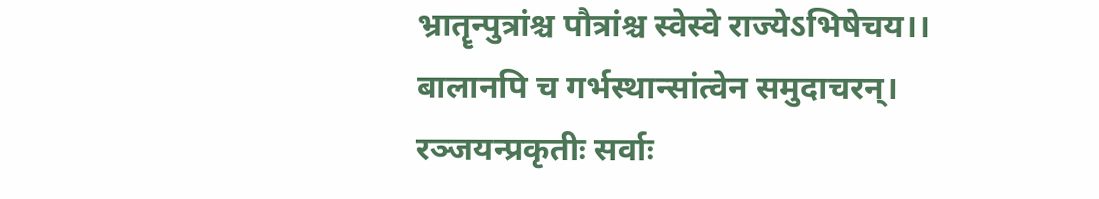भ्रातॄन्पुत्रांश्च पौत्रांश्च स्वेस्वे राज्येऽभिषेचय।।
बालानपि च गर्भस्थान्सांत्वेन समुदाचरन्।
रञ्जयन्प्रकृतीः सर्वाः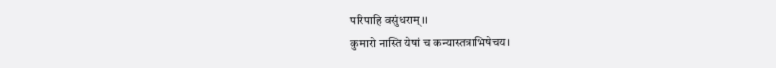परिपाहि वसुंधराम्।।
कुमारो नास्ति येषां च कन्यास्तत्राभिषेचय।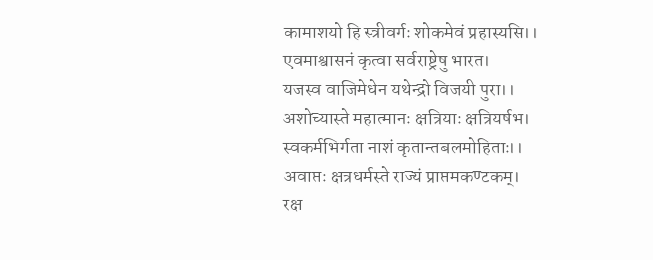कामाशयो हि स्त्रीवर्गः शोकमेवं प्रहास्यसि।।
एवमाश्वासनं कृत्वा सर्वराष्ट्रेषु भारत।
यजस्व वाजिमेधेन यथेन्द्रो विजयी पुरा।।
अशोच्यास्ते महात्मानः क्षत्रियाः क्षत्रियर्षभ।
स्वकर्मभिर्गता नाशं कृतान्तबलमोहिताः।।
अवाप्तः क्षत्रधर्मस्ते राज्यं प्राप्तमकण्टकम्।
रक्ष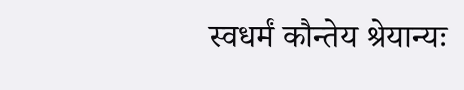स्वधर्मं कौन्तेय श्रेयान्यः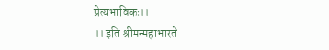प्रेत्यभाविकः।।
।। इति श्रीमन्महाभारते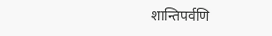शान्तिपर्वणि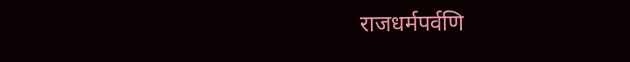राजधर्मपर्वणि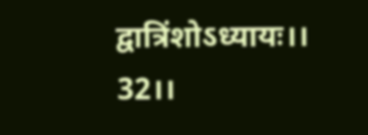द्वात्रिंशोऽध्यायः।। 32।।